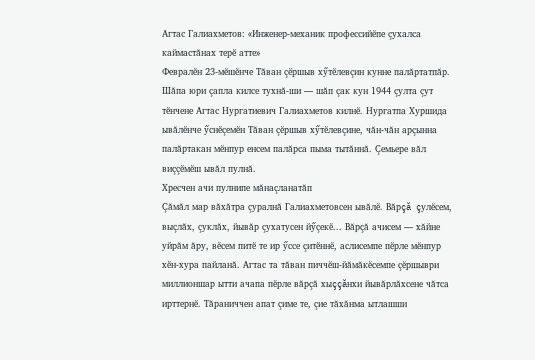Агтас Галиахметов: «Инженер-механик профессийӗпе çухалса каймастăнах терӗ атте»
Февралӗн 23-мӗшӗнче Тăван çӗршыв хӳтӗлевçин кунне палăртатпăр. Шăпа юри çапла килсе тухнă-ши — шăп çак кун 1944 çулта çут тӗнчене Агтас Нургатиевич Галиахметов килнӗ. Нургатпа Хуршида ывăлӗнче ӳснӗçемӗн Тăван çӗршыв хӳтӗлевçине, чăн-чăн арçынна палăртакан мӗнпур енсем палăрса пыма тытăннă. Çемьере вăл виççӗмӗш ывăл пулнă.
Хресчен ачи пулнипе мăнаçланатăп
Çăмăл мар вăхăтра çуралнă Галиахметовсен ывăлӗ. Вăрçă çулӗсем, выçлăх, çуклăх, йывăр çухатусен йӳçекӗ... Вăрçă ачисем — хăйне уйрăм ăру, вӗсем питӗ те ир ӳссе çитӗннӗ, аслисемпе пӗрле мӗнпур хӗн-хура пайланă. Агтас та тăван пиччӗш-йăмăкӗсемпе çӗршыври миллионшар ытти ачапа пӗрле вăрçă хыççăнхи йывăрлăхсене чăтса ирттернӗ. Тăраниччен апат çиме те, çие тăхăнма ытлашши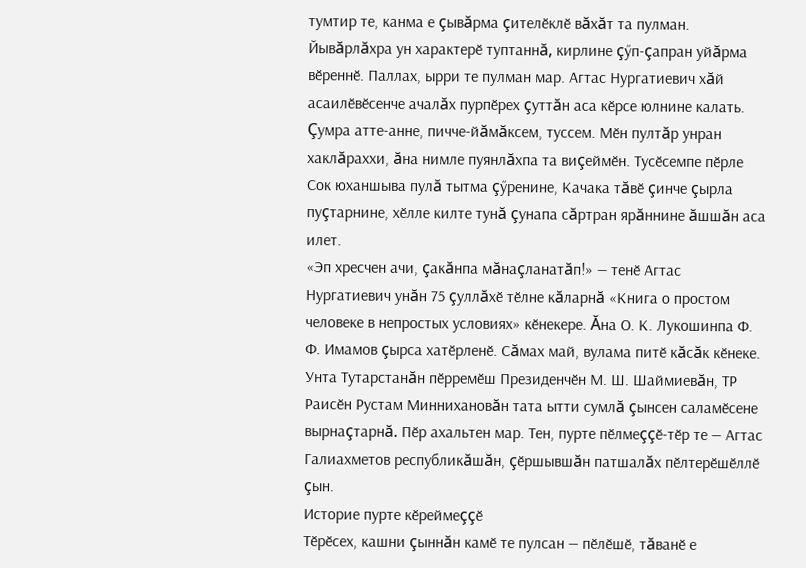тумтир те, канма е çывăрма çителӗклӗ вăхăт та пулман. Йывăрлăхра ун характерӗ туптаннă, кирлине çӳп-çапран уйăрма вӗреннӗ. Паллах, ырри те пулман мар. Агтас Нургатиевич хăй асаилӗвӗсенче ачалăх пурпӗрех çуттăн аса кӗрсе юлнине калать. Çумра атте-анне, пичче-йăмăксем, туссем. Мӗн пултăр унран хаклăраххи, ăна нимле пуянлăхпа та виçеймӗн. Тусӗсемпе пӗрле Сок юханшыва пулă тытма çӳренине, Качака тăвӗ çинче çырла пуçтарнине, хӗлле килте тунă çунапа сăртран ярăннине ăшшăн аса илет.
«Эп хресчен ачи, çакăнпа мăнаçланатăп!» — тенӗ Агтас Нургатиевич унăн 75 çуллăхӗ тӗлне кăларнă «Книга о простом человеке в непростых условиях» кӗнекере. Ăна О. К. Лукошинпа Ф. Ф. Имамов çырса хатӗрленӗ. Сăмах май, вулама питӗ кăсăк кӗнеке. Унта Тутарстанăн пӗрремӗш Президенчӗн М. Ш. Шаймиевăн, ТР Раисӗн Рустам Миннихановăн тата ытти сумлă çынсен саламӗсене вырнаçтарнă. Пӗр ахальтен мар. Тен, пурте пӗлмеççӗ-тӗр те — Агтас Галиахметов республикăшăн, çӗршывшăн патшалăх пӗлтерӗшӗллӗ çын.
Историе пурте кӗреймеççӗ
Тӗрӗсех, кашни çыннăн камӗ те пулсан — пӗлӗшӗ, тăванӗ е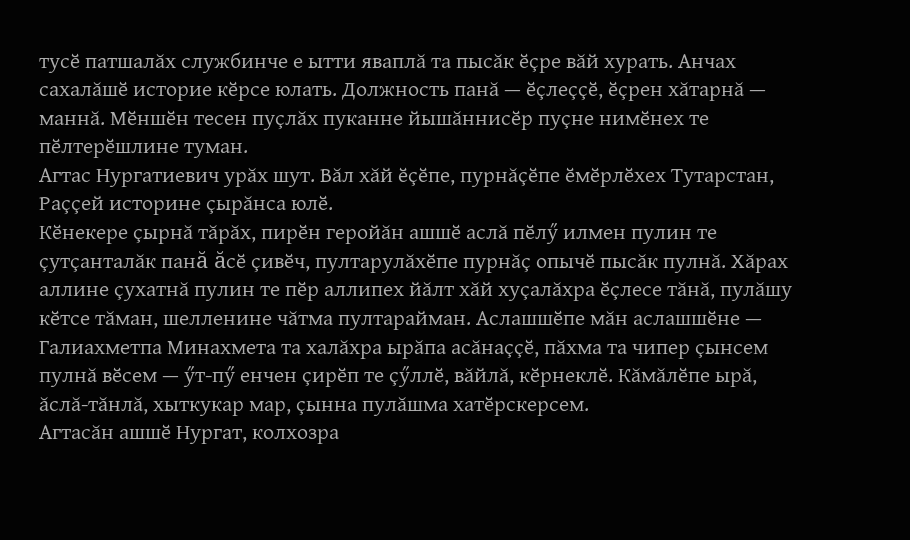тусӗ патшалăх службинче е ытти яваплă та пысăк ӗçре вăй хурать. Анчах сахалăшӗ историе кӗрсе юлать. Должность панă — ӗçлеççӗ, ӗçрен хăтарнă — маннă. Мӗншӗн тесен пуçлăх пуканне йышăннисӗр пуçне нимӗнех те пӗлтерӗшлине туман.
Агтас Нургатиевич урăх шут. Вăл хăй ӗçӗпе, пурнăçӗпе ӗмӗрлӗхех Тутарстан, Раççей историне çырăнса юлӗ.
Кӗнекере çырнă тăрăх, пирӗн геройăн ашшӗ аслă пӗлӳ илмен пулин те çутçанталăк панă ăсӗ çивӗч, пултарулăхӗпе пурнăç опычӗ пысăк пулнă. Хăрах аллине çухатнă пулин те пӗр аллипех йăлт хăй хуçалăхра ӗçлесе тăнă, пулăшу кӗтсе тăман, шелленине чăтма пултарайман. Аслашшӗпе мăн аслашшӗне — Галиахметпа Минахмета та халăхра ырăпа асăнаççӗ, пăхма та чипер çынсем пулнă вӗсем — ӳт-пӳ енчен çирӗп те çӳллӗ, вăйлă, кӗрнеклӗ. Кăмăлӗпе ырă, ăслă-тăнлă, хыткукар мар, çынна пулăшма хатӗрскерсем.
Агтасăн ашшӗ Нургат, колхозра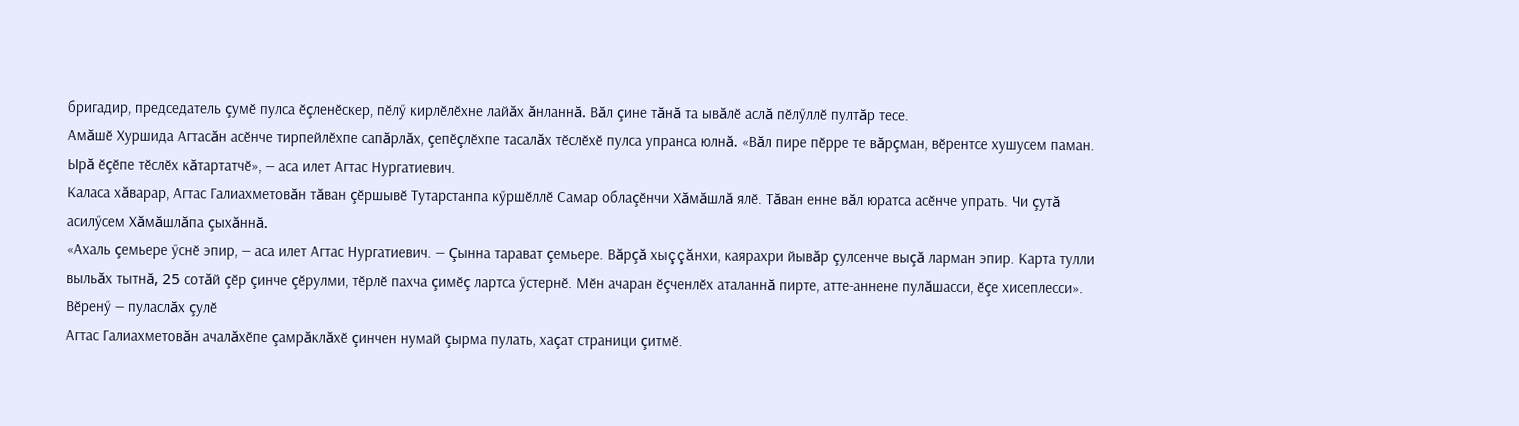бригадир, председатель çумӗ пулса ӗçленӗскер, пӗлӳ кирлӗлӗхне лайăх ăнланнă. Вăл çине тăнă та ывăлӗ аслă пӗлӳллӗ пултăр тесе.
Амăшӗ Хуршида Агтасăн асӗнче тирпейлӗхпе сапăрлăх, çепӗçлӗхпе тасалăх тӗслӗхӗ пулса упранса юлнă. «Вăл пире пӗрре те вăрçман, вӗрентсе хушусем паман. Ырă ӗçӗпе тӗслӗх кăтартатчӗ», — аса илет Агтас Нургатиевич.
Каласа хăварар, Агтас Галиахметовăн тăван çӗршывӗ Тутарстанпа кӳршӗллӗ Самар облаçӗнчи Хăмăшлă ялӗ. Тăван енне вăл юратса асӗнче упрать. Чи çутă асилӳсем Хăмăшлăпа çыхăннă.
«Ахаль çемьере ӳснӗ эпир, — аса илет Агтас Нургатиевич. — Çынна тарават çемьере. Вăрçă хыççăнхи, каярахри йывăр çулсенче выçă ларман эпир. Карта тулли выльăх тытнă, 25 сотăй çӗр çинче çӗрулми, тӗрлӗ пахча çимӗç лартса ӳстернӗ. Мӗн ачаран ӗçченлӗх аталаннă пирте, атте-аннене пулăшасси, ӗçе хисеплесси».
Вӗренӳ — пуласлăх çулӗ
Агтас Галиахметовăн ачалăхӗпе çамрăклăхӗ çинчен нумай çырма пулать, хаçат страници çитмӗ.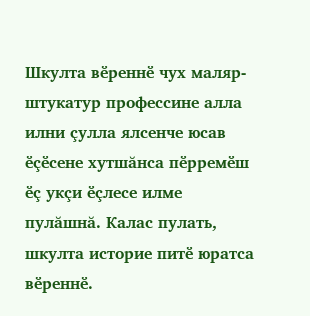Шкулта вӗреннӗ чух маляр-штукатур профессине алла илни çулла ялсенче юсав ӗçӗсене хутшăнса пӗрремӗш ӗç укçи ӗçлесе илме пулăшнă. Калас пулать, шкулта историе питӗ юратса вӗреннӗ.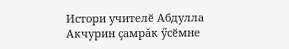Истори учителӗ Абдулла Акчурин çамрăк ӳсӗмне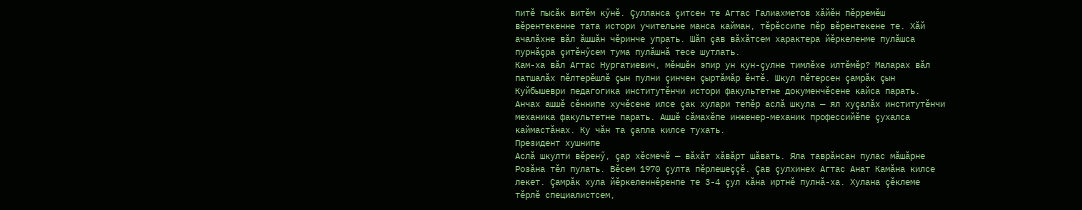питӗ пысăк витӗм кӳнӗ. Çулланса çитсен те Агтас Галиахметов хăйӗн пӗрремӗш вӗрентекенне тата истори учительне манса кайман, тӗрӗссипе пӗр вӗрентекене те. Хăй ачалăхне вăл ăшшăн чӗринче упрать. Шăп çав вăхăтсем характера йӗркеленме пулăшса пурнăçра çитӗнӳсем тума пулăшнă тесе шутлать.
Кам-ха вăл Агтас Нургатиевич, мӗншӗн эпир ун кун-çулне тимлӗхе илтӗмӗр? Маларах вăл патшалăх пӗлтерӗшлӗ çын пулни çинчен çыртăмăр ӗнтӗ. Шкул пӗтерсен çамрăк çын Куйбышеври педагогика институтӗнчи истори факультетне докуменчӗсене кайса парать. Анчах ашшӗ сӗннипе хучӗсене илсе çак хулари тепӗр аслă шкула — ял хуçалăх институтӗнчи механика факультетне парать. Ашшӗ сăмахӗпе инженер-механик профессийӗпе çухалса каймастăнах. Ку чăн та çапла килсе тухать.
Президент хушнипе
Аслă шкулти вӗренӳ, çар хӗсмечӗ — вăхăт хăвăрт шăвать. Яла таврăнсан пулас мăшăрне Розăна тӗл пулать. Вӗсем 1970 çулта пӗрлешеççӗ. Çав çулхинех Агтас Анат Камăна килсе лекет. Çамрăк хула йӗркеленнӗренпе те 3-4 çул кăна иртнӗ пулнă-ха. Хулана çӗклеме тӗрлӗ специалистсем,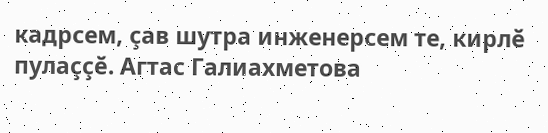кадрсем, çав шутра инженерсем те, кирлӗ пулаççӗ. Агтас Галиахметова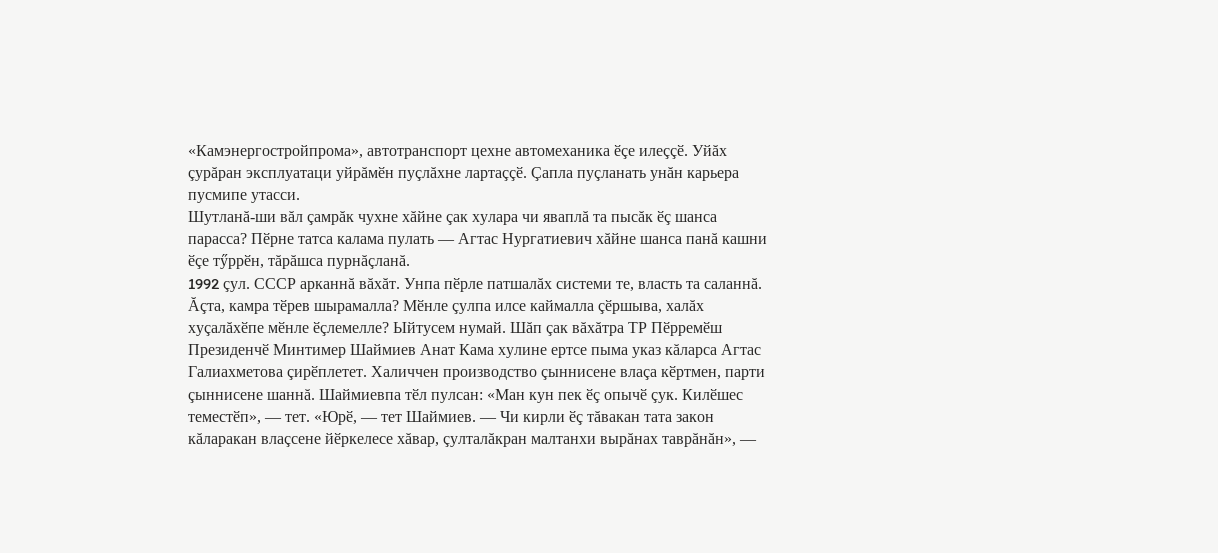«Камэнергостройпрома», автотранспорт цехне автомеханика ӗçе илеççӗ. Уйăх çурăран эксплуатаци уйрăмӗн пуçлăхне лартаççӗ. Çапла пуçланать унăн карьера пусмипе утасси.
Шутланă-ши вăл çамрăк чухне хăйне çак хулара чи яваплă та пысăк ӗç шанса парасса? Пӗрне татса калама пулать — Агтас Нургатиевич хăйне шанса панă кашни ӗçе тӳррӗн, тăрăшса пурнăçланă.
1992 çул. СССР арканнă вăхăт. Унпа пӗрле патшалăх системи те, власть та саланнă. Ăçта, камра тӗрев шырамалла? Мӗнле çулпа илсе каймалла çӗршыва, халăх хуçалăхӗпе мӗнле ӗçлемелле? Ыйтусем нумай. Шăп çак вăхăтра ТР Пӗрремӗш Президенчӗ Минтимер Шаймиев Анат Кама хулине ертсе пыма указ кăларса Агтас Галиахметова çирӗплетет. Халиччен производство çыннисене влаçа кӗртмен, парти çыннисене шаннă. Шаймиевпа тӗл пулсан: «Ман кун пек ӗç опычӗ çук. Килӗшес теместӗп», — тет. «Юрӗ, — тет Шаймиев. — Чи кирли ӗç тăвакан тата закон кăларакан влаçсене йӗркелесе хăвар, çулталăкран малтанхи вырăнах таврăнăн», —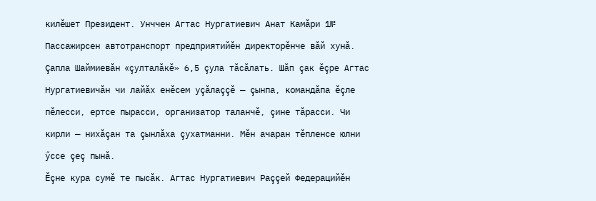килӗшет Президент. Унччен Агтас Нургатиевич Анат Камăри 1№ Пассажирсен автотранспорт предприятийӗн директорӗнче вăй хунă. Çапла Шаймиевăн «çулталăкӗ» 6,5 çула тăсăлать. Шăп çак ӗçре Агтас Нургатиевичăн чи лайăх енӗсем уçăлаççӗ — çынпа, командăпа ӗçле пӗлесси, ертсе пырасси, организатор таланчӗ, çине тăрасси. Чи кирли — нихăçан та çынлăха çухатманни. Мӗн ачаран тӗпленсе юлни ӳссе çеç пынă.
Ӗçне кура сумӗ те пысăк. Агтас Нургатиевич Раççей Федерацийӗн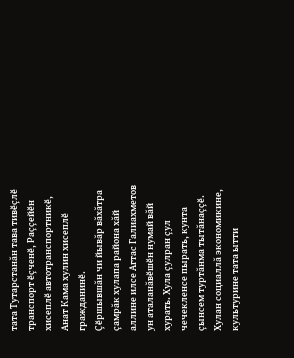тата Тутарстанăн тава тивӗçлӗ транспорт ӗçченӗ, Раççейӗн хисеплӗ автотранспортникӗ, Анат Кама хулин хисеплӗ гражданинӗ.
Çӗршывшăн чи йывăр вăхăтра çамрăк хулапа района хăй аллине илсе Агтас Галиахметов ун аталанăвӗшӗн нумай вăй хурать. Хула çулран çул чечекленсе пырать, кунта çынсем туртăнма тытăнаççӗ. Хулан социаллă экономикине, культурине тата ытти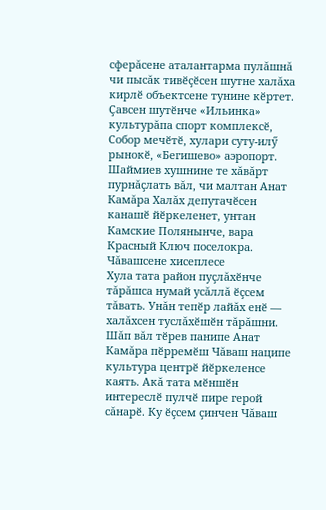сферăсене аталантарма пулăшнă чи пысăк тивӗçӗсен шутне халăха кирлӗ объектсене тунине кӗртет. Çавсен шутӗнче «Ильинка» культурăпа спорт комплексӗ, Собор мечӗтӗ, хулари суту-илӳ рынокӗ, «Бегишево» аэропорт. Шаймиев хушнине те хăвăрт пурнăçлать вăл, чи малтан Анат Камăра Халăх депутачӗсен канашӗ йӗркеленет, унтан Камские Полянынче, вара Красный Ключ поселокра.
Чăвашсене хисеплесе
Хула тата район пуçлăхӗнче тăрăшса нумай усăллă ӗçсем тăвать. Унăн тепӗр лайăх енӗ — халăхсен туслăхӗшӗн тăрăшни. Шăп вăл тӗрев панипе Анат Камăра пӗрремӗш Чăваш наципе культура центрӗ йӗркеленсе каять. Акă тата мӗншӗн интереслӗ пулчӗ пире герой сăнарӗ. Ку ӗçсем çинчен Чăваш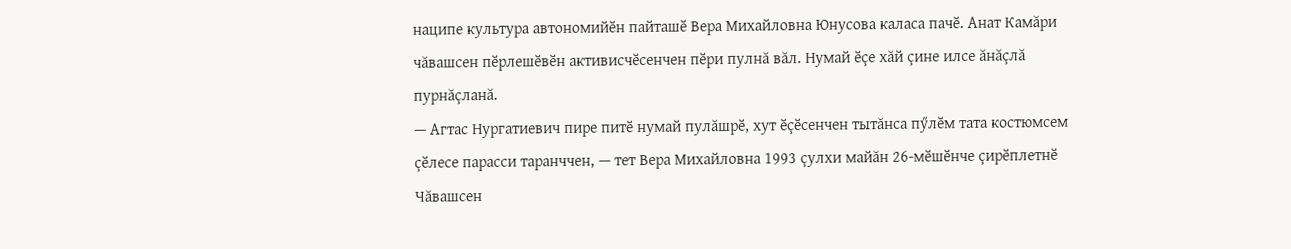наципе культура автономийӗн пайташӗ Вера Михайловна Юнусова каласа пачӗ. Анат Камăри чăвашсен пӗрлешӗвӗн активисчӗсенчен пӗри пулнă вăл. Нумай ӗçе хăй çине илсе ăнăçлă пурнăçланă.
— Агтас Нургатиевич пире питӗ нумай пулăшрӗ, хут ӗçӗсенчен тытăнса пӳлӗм тата костюмсем çӗлесе парасси таранччен, — тет Вера Михайловна 1993 çулхи майăн 26-мӗшӗнче çирӗплетнӗ Чăвашсен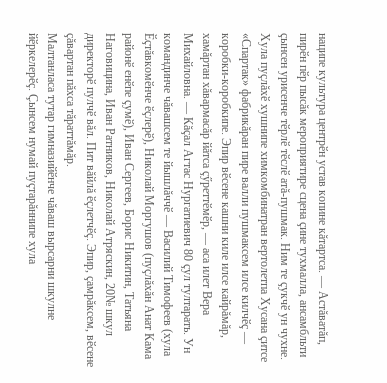наципе культура центрӗн устав копине кăтартса. — Астăватăп, пирӗн пӗр пысăк мероприятире сцена çине тухмалла, ансамбльти çынсен урисенче тӗрлӗ тӗслӗ атă-пушмак. Ним те çукчӗ ун чухне. Хула пуçлăхӗ хушнипе химкомбинатран вертолетпа Хусана çитсе «Спартак» фабрикăран пире валли пушмаксем илсе килчӗç — коробки-коробкипе. Эпир вӗсене кашни киле илсе кайрăмăр, хамăртан хăвармасăр йăтса çӳреттӗмӗр, — аса илет Вера Михайловна. — Кăçал Агтас Нургатиевич 80 çул тултарать. Ун командинче чăвашсем те йышлăччӗ — Василий Тимофеев (хула Ӗçтăвкомӗнче ӗçлерӗ), Николай Моргушов (пуçлăхăн Анат Кама районӗ енӗпе çумӗ), Иван Сергеев, Борис Никитин, Татьяна Наговицина, Иван Ратников, Николай Атряскин, 20№ шкул директорӗ пулчӗ вăл. Пит вăйлă ӗçлетчӗç. Эпир, çамрăксем, вӗсене çăвартан пăхса тăраттăмăр.
Малтанласа тутар гимназийӗнче чăваш вырсарни шкулне йӗркелерӗç. Çынсем нумай пуçтарăннипе хула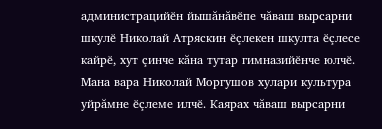администрацийӗн йышăнăвӗпе чăваш вырсарни шкулӗ Николай Атряскин ӗçлекен шкулта ӗçлесе кайрӗ, хут çинче кăна тутар гимназийӗнче юлчӗ. Мана вара Николай Моргушов хулари культура уйрăмне ӗçлеме илчӗ. Каярах чăваш вырсарни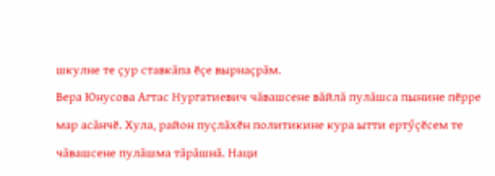шкулне те çур ставкăпа ӗçе вырнаçрăм.
Вера Юнусова Агтас Нургатиевич чăвашсене вăйлă пулăшса пынине пӗрре мар асăнчӗ. Хула, район пуçлăхӗн политикине кура ытти ертӳçӗсем те чăвашсене пулăшма тăрăшнă. Наци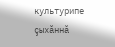культурипе çыхăннă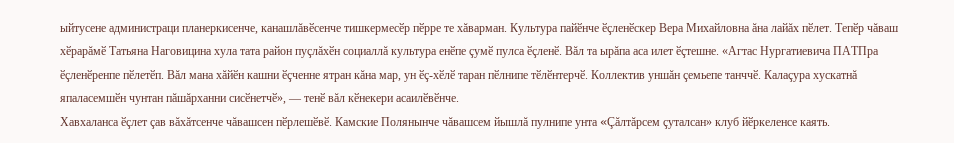ыйтусене администраци планеркисенче, канашлăвӗсенче тишкермесӗр пӗрре те хăварман. Культура пайӗнче ӗçленӗскер Вера Михайловна ăна лайăх пӗлет. Тепӗр чăваш хӗрарăмӗ Татьяна Наговицина хула тата район пуçлăхӗн социаллă культура енӗпе çумӗ пулса ӗçленӗ. Вăл та ырăпа аса илет ӗçтешне. «Агтас Нургатиевича ПАТПра ӗçленӗренпе пӗлетӗп. Вăл мана хăйӗн кашни ӗçченне ятран кăна мар, ун ӗç-хӗлӗ таран пӗлнипе тӗлӗнтерчӗ. Коллектив уншăн çемьепе танччӗ. Калаçура хускатнă япаласемшӗн чунтан пăшăрханни сисӗнетчӗ», — тенӗ вăл кӗнекери асаилӗвӗнче.
Хавхаланса ӗçлет çав вăхăтсенче чăвашсен пӗрлешӗвӗ. Камские Полянынче чăвашсем йышлă пулнипе унта «Çăлтăрсем çуталсан» клуб йӗркеленсе каять.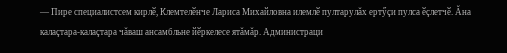— Пире специалистсем кирлӗ, Клемтелӗнче Лариса Михайловна илемлӗ пултарулăх ертӳçи пулса ӗçлетчӗ. Ăна калаçтара-калаçтара чăваш ансамбльне йӗркелесе ятăмăр. Администраци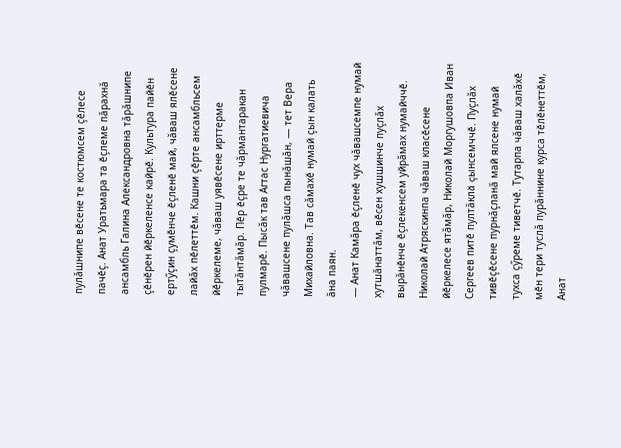пулăшнипе вӗсене те костюмсем çӗлесе пачӗç. Анат Уратьмара та ӗçлеме пăрахнă ансамбль Галина Александровна тăрăшнипе çӗнӗрен йӗркеленсе кайрӗ. Культура пайӗн ертӳçин çумӗнче ӗçленӗ май, чăваш ялӗсене лайăх пӗлеттӗм. Кашни çӗрте ансамбльсем йӗркелеме, чăваш уявӗсене ирттерме тытăнтăмăр. Пӗр ӗçре те чăрмантаракан пулмарӗ. Пысăк тав Агтас Нургатиевича чăвашсене пулăшса пынăшăн, — тет Вера Михайловна. Тав сăмахӗ нумай çын калать ăна паян.
— Анат Камăра ӗçленӗ чух чăвашсемпе нумай хутшăнаттăм, вӗсен хушшинче пуçлăх вырăнӗнче ӗçлекенсем уйрăмах нумайччӗ. Николай Атряскинпа чăваш класӗсене йӗркелесе ятăмăр, Николай Моргушовпа Иван Сергеев питӗ пултăклă çынсемччӗ. Пуçлăх тивӗçӗсене пурнăçланă май ялсене нумай тухса çӳреме тиветчӗ. Тутарпа чăваш халăхӗ мӗн тери туслă пурăннине курса тӗлӗнеттӗм, Анат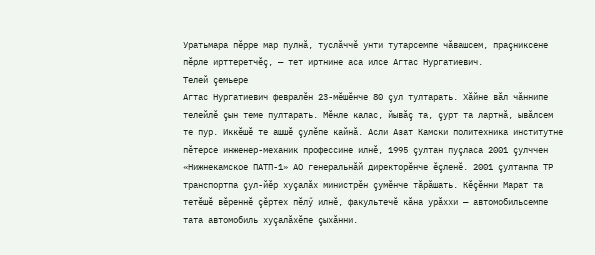Уратьмара пӗрре мар пулнă, туслăччӗ унти тутарсемпе чăвашсем, праçниксене пӗрле ирттеретчӗç, — тет иртнине аса илсе Агтас Нургатиевич.
Телей çемьере
Агтас Нургатиевич февралӗн 23-мӗшӗнче 80 çул тултарать. Хăйне вăл чăннипе телейлӗ çын теме пултарать. Мӗнле калас, йывăç та, çурт та лартнă, ывăлсем те пур. Иккӗшӗ те ашшӗ çулӗпе кайнă. Асли Азат Камски политехника институтне пӗтерсе инженер-механик профессине илнӗ, 1995 çултан пуçласа 2001 çулччен «Нижнекамское ПАТП-1» АО генеральнăй директорӗнче ӗçленӗ. 2001 çултанпа ТР транспортпа çул-йӗр хуçалăх министрӗн çумӗнче тăрăшать. Кӗçӗнни Марат та тетӗшӗ вӗреннӗ çӗртех пӗлӳ илнӗ, факультечӗ кăна урăххи — автомобильсемпе тата автомобиль хуçалăхӗпе çыхăнни.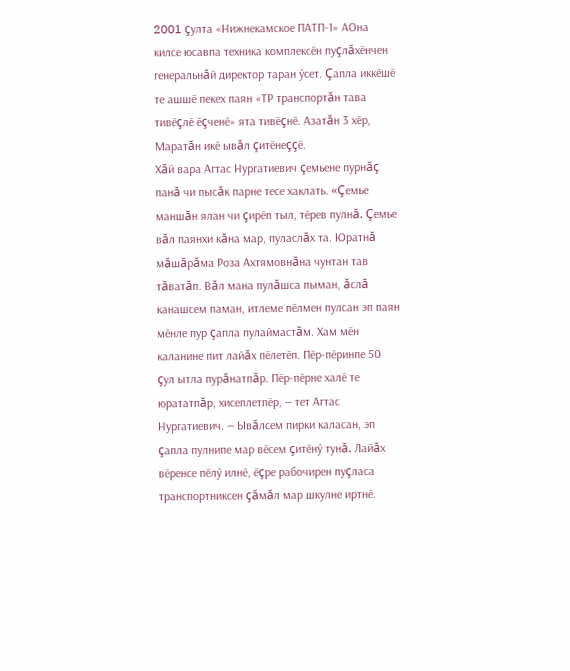2001 çулта «Нижнекамское ПАТП-1» АОна килсе юсавпа техника комплексӗн пуçлăхӗнчен генеральнăй директор таран ӳсет. Çапла иккӗшӗ те ашшӗ пекех паян «ТР транспортăн тава тивӗçлӗ ӗçченӗ» ята тивӗçнӗ. Азатăн 3 хӗр, Маратăн икӗ ывăл çитӗнеççӗ.
Хăй вара Агтас Нургатиевич çемьене пурнăç панă чи пысăк парне тесе хаклать. «Çемье маншăн ялан чи çирӗп тыл, тӗрев пулнă. Çемье вăл паянхи кăна мар, пуласлăх та. Юратнă мăшăрăма Роза Ахтямовнăна чунтан тав тăватăп. Вăл мана пулăшса пыман, ăслă канашсем паман, итлеме пӗлмен пулсан эп паян мӗнле пур çапла пулаймастăм. Хам мӗн каланине пит лайăх пӗлетӗп. Пӗр-пӗринпе 50 çул ытла пурăнатпăр. Пӗр-пӗрне халӗ те юрататпăр, хисеплетпӗр, — тет Агтас Нургатиевич. — Ывăлсем пирки каласан, эп çапла пулнипе мар вӗсем çитӗнӳ тунă. Лайăх вӗренсе пӗлӳ илнӗ, ӗçре рабочирен пуçласа транспортниксен çăмăл мар шкулне иртнӗ.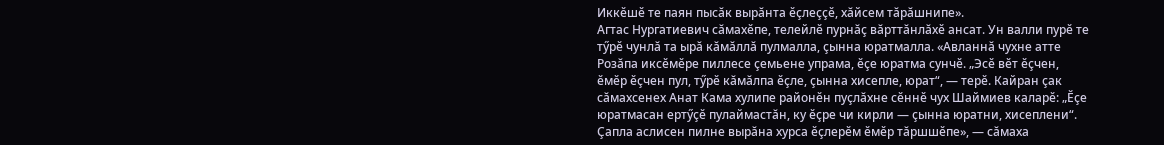Иккӗшӗ те паян пысăк вырăнта ӗçлеççӗ, хăйсем тăрăшнипе».
Агтас Нургатиевич сăмахӗпе, телейлӗ пурнăç вăрттăнлăхӗ ансат. Ун валли пурӗ те тӳрӗ чунлă та ырă кăмăллă пулмалла, çынна юратмалла. «Авланнă чухне атте Розăпа иксӗмӗре пиллесе çемьене упрама, ӗçе юратма сунчӗ. „Эсӗ вӗт ӗçчен, ӗмӗр ӗçчен пул, тӳрӗ кăмăлпа ӗçле, çынна хисепле, юрат“, — терӗ. Кайран çак сăмахсенех Анат Кама хулипе районӗн пуçлăхне сӗннӗ чух Шаймиев каларӗ: „Ӗçе юратмасан ертӳçӗ пулаймастăн, ку ӗçре чи кирли — çынна юратни, хисеплени“. Çапла аслисен пилне вырăна хурса ӗçлерӗм ӗмӗр тăршшӗпе», — сăмаха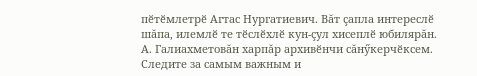пӗтӗмлетрӗ Агтас Нургатиевич. Вăт çапла интереслӗ шăпа, илемлӗ те тӗслӗхлӗ кун-çул хисеплӗ юбилярăн.
А. Галиахметовăн харпăр архивӗнчи сăнӳкерчӗксем.
Следите за самым важным и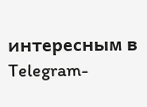интересным в Telegram-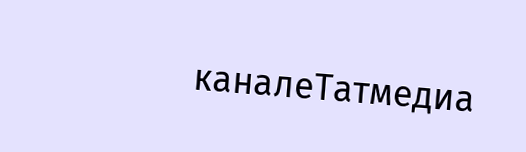каналеТатмедиа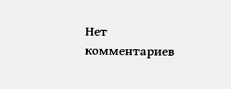Нет комментариев